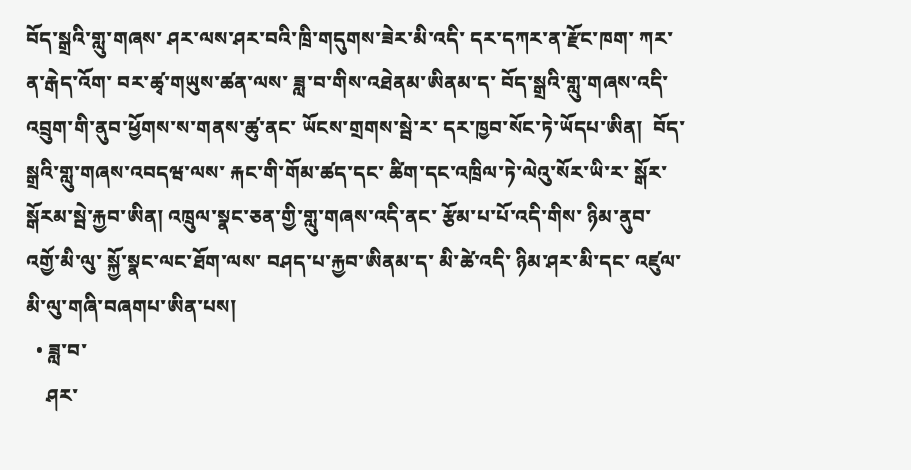བོད་སྒྲའི་གླུ་གཞས་ ཤར་ལས་ཤར་བའི་ཁྲི་གདུགས་ཟེར་མི་འདི་ དར་དཀར་ན་རྫོང་ཁག་ ཀར་ན་རྒེད་འོག་ བར་ཚྭ་གཡུས་ཚན་ལས་ ཟླ་བ་གིས་འཐེནམ་ཨིནམ་ད་ བོད་སྒྲའི་གླུ་གཞས་འདི་ འབྲུག་གི་ནུབ་ཕྱོགས་ས་གནས་ཚུ་ནང་ ཡོངས་གྲགས་སྦེ་ར་ དར་ཁྱབ་སོང་ཏེ་ཡོདཔ་ཨིན།  བོད་སྒྲའི་གླུ་གཞས་འབདཝ་ལས་ རྐང་གི་གོམ་ཚད་དང་ ཚིག་དང་འཁྲིལ་ཏེ་ལེའུ་སོར་ཡི་ར་ སྒོར་སྒོརམ་སྦེ་རྐྱབ་ཨིན། འཁྲུལ་སྣང་ཅན་གྱི་གླུ་གཞས་འདི་ནང་ རྩོམ་པ་པོ་འདི་གིས་ ཉིམ་ནུབ་འགྱོ་མི་ལུ་ སྐྱོ་སྣང་ལང་ཐོག་ལས་ བཤད་པ་རྐྱབ་ཨིནམ་ད་ མི་ཚེ་འདི་ ཉིམ་ཤར་མི་དང་ འཛུལ་མི་ལུ་གཞི་བཞགཔ་ཨིན་པས།
  • ཟླ་བ་
    ཤར་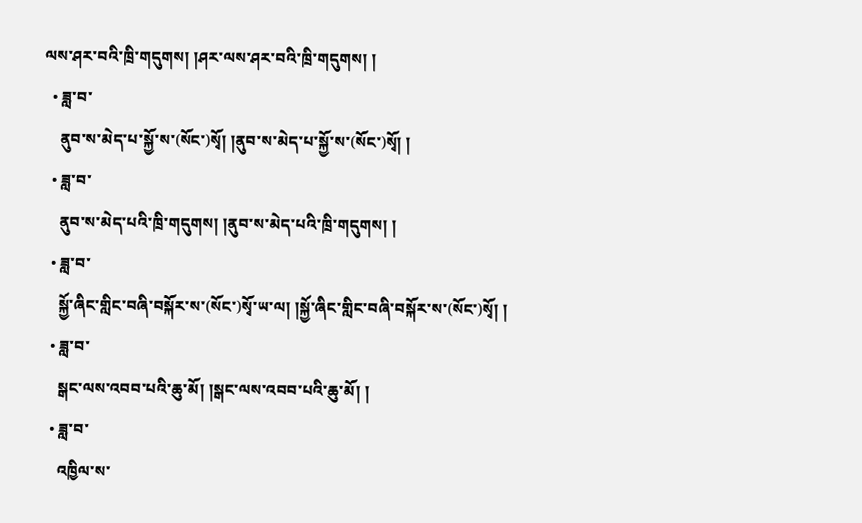ལས་ཤར་བའི་ཁྲི་གདུགས། །ཤར་ལས་ཤར་བའི་ཁྲི་གདུགས། །
  • ཟླ་བ་
    ནུབ་ས་མེད་པ་སྐྱོ་ས་(སོང་)སྭོ། །ནུབ་ས་མེད་པ་སྐྱོ་ས་(སོང་)སྭོ། །
  • ཟླ་བ་
    ནུབ་ས་མེད་པའི་ཁྲི་གདུགས། །ནུབ་ས་མེད་པའི་ཁྲི་གདུགས། །
  • ཟླ་བ་
    སྐྱོ་ཞིང་གླིང་བཞི་བསྐོར་ས་(སོང་)སྭོ་ཡ་ལ། །སྐྱོ་ཞིང་གླིང་བཞི་བསྐོར་ས་(སོང་)སྭོ། །
  • ཟླ་བ་
    སྒང་ལས་འབབ་པའི་ཆུ་མོ། །སྒང་ལས་འབབ་པའི་ཆུ་མོ། །
  • ཟླ་བ་
    འཁྱིལ་ས་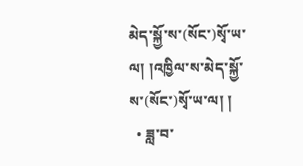མེད་སྐྱོ་ས་(སོང་)སྭོ་ཡ་ལ། །འཁྱིལ་ས་མེད་སྐྱོ་ས་(སོང་)སྭོ་ཡ་ལ། །
  • ཟླ་བ་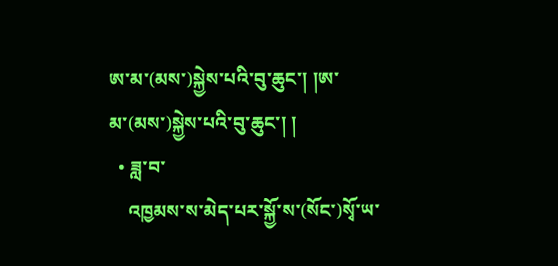ཨ་མ་(མས་)སྐྱེས་པའི་བུ་ཆུང་། །ཨ་མ་(མས་)སྐྱེས་པའི་བུ་ཆུང་། །
  • ཟླ་བ་
    འཁྱམས་ས་མེད་པར་སྐྱོ་ས་(སོང་)སྭོ་ཡ་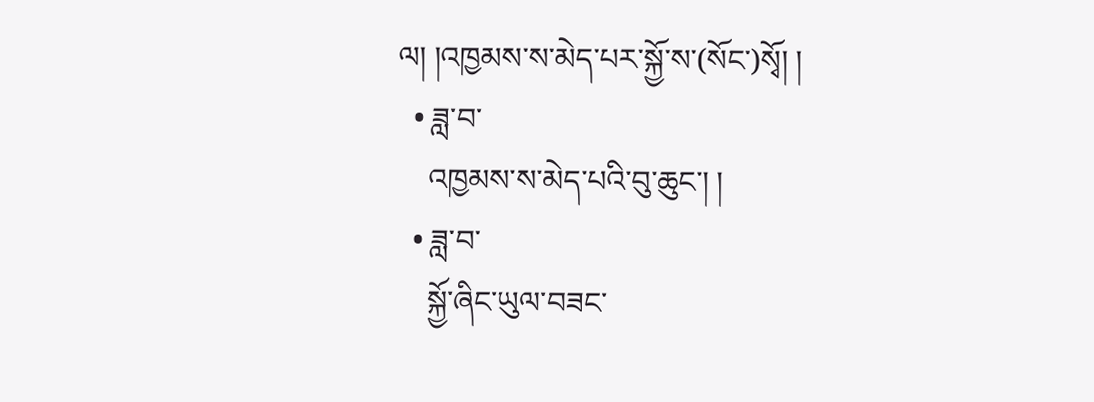ལ། །འཁྱམས་ས་མེད་པར་སྐྱོ་ས་(སོང་)སྭོ། །
  • ཟླ་བ་
    འཁྱམས་ས་མེད་པའི་བུ་ཆུང་། །
  • ཟླ་བ་
    སྐྱོ་ཞིང་ཡུལ་བཟང་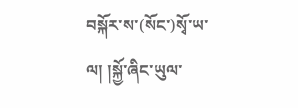བསྐོར་ས་(སོང་)སྭོ་ཡ་ལ། །སྐྱོ་ཞིང་ཡུལ་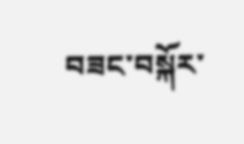བཟང་བསྐོར་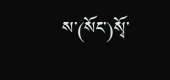ས་(སོང་)སྭོ་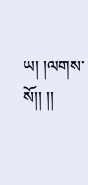ཡ། །ལགས་སོ།། །།